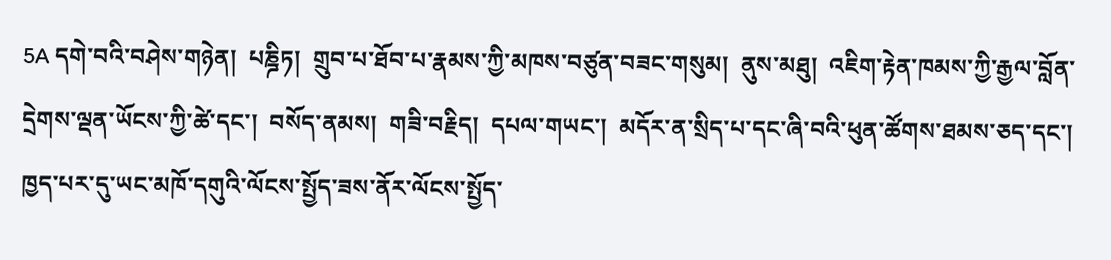5A དགེ་བའི་བཤེས་གཉེན།  པཎྜིཏ།  གྲུབ་པ་ཐོབ་པ་རྣམས་ཀྱི་མཁས་བཙུན་བཟང་གསུམ།  ནུས་མཐུ།  འཇིག་རྟེན་ཁམས་ཀྱི་རྒྱལ་བློན་དྲེགས་ལྡན་ཡོངས་ཀྱི་ཚེ་དང་།  བསོད་ནམས།  གཟི་བརྗིད།  དཔལ་གཡང་།  མདོར་ན་སྲིད་པ་དང་ཞི་བའི་ཕུན་ཚོགས་ཐམས་ཅད་དང་།  ཁྱད་པར་དུ་ཡང་མཁོ་དགུའི་ལོངས་སྤྱོད་ཟས་ནོར་ལོངས་སྤྱོད་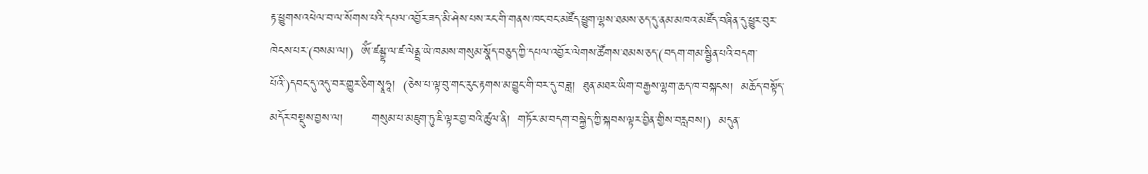རྟ་ཕྱུགས་འཕེལ་བ་ལ་སོགས་པའི་དཔལ་འབྱོར་ཟད་མི་ཤེས་པས་རང་གི་གནས་ཁང་བང་མཛོད་ཕྱུག་ལྷས་ཐམས་ཅད་དུ་ནམ་མཁའ་མཛོད་བཞིན་དུ་ཕྱུར་བུར་ཁེངས་པར་(བསམ་ལ།)  ཨོཾ་ཛམྦྷ་ལ་ཛ་ལེནྡྲ་ཡེ་ཁམས་གསུམ་སྣོད་བཅུད་ཀྱི་དཔལ་འབྱོར་ལེགས་ཚོགས་ཐམས་ཅད་(བདག་གམ་སྦྱིན་པའི་བདག་པོའི་)དབང་དུ་འདུ་བར་གྱུར་ཅིག་སྭཱཧཱ།  (ཅེས་པ་ལྟ་བུ་གང་རུང་རྟགས་མ་བྱུང་གི་བར་དུ་བཟླ།  ཐུན་མཐར་ཡིག་བརྒྱས་ལྷག་ཆད་ཁ་བསྐངས།  མཆོད་བསྟོད་མདོར་བསྡུས་བྱས་ལ།       གསུམ་པ་མཇུག་ཏུ་ཇི་ལྟར་བྱ་བའི་ཚུལ་ནི།  གཏོར་མ་བདག་བསྐྱེད་ཀྱི་སྐབས་ལྟར་བྱིན་གྱིས་བརླབས།)  མདུན་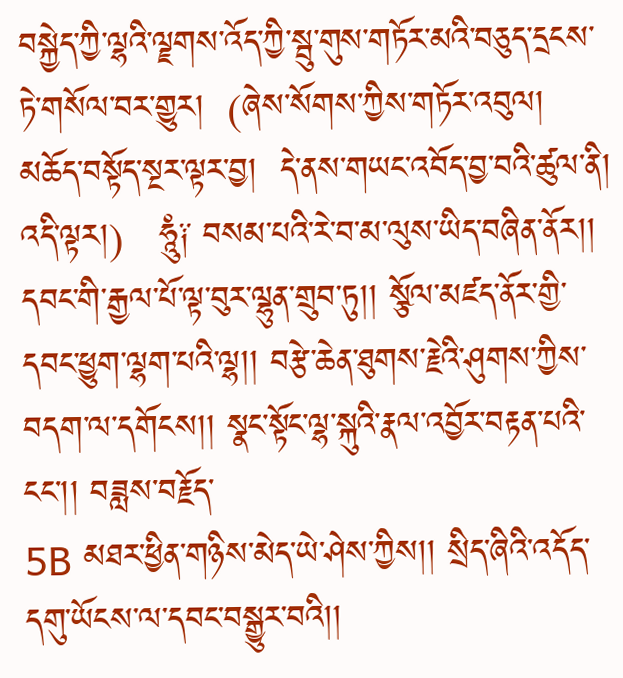བསྐྱེད་ཀྱི་ལྷའི་ལྗགས་འོད་ཀྱི་སྦུ་གུས་གཏོར་མའི་བཅུད་དྲངས་ཏེ་གསོལ་བར་གྱུར།  (ཞེས་སོགས་ཀྱིས་གཏོར་འབུལ། མཆོད་བསྟོད་སྔར་ལྟར་བྱ།  དེ་ནས་གཡང་འབོད་བྱ་བའི་ཚུལ་ནི།  འདི་ལྟར།)   ཧཱུཾ༑ བསམ་པའི་རེ་བ་མ་ལུས་ཡིད་བཞིན་ནོར།། དབང་གི་རྒྱལ་པོ་ལྟ་བུར་ལྷུན་གྲུབ་ཏུ།། སྩོལ་མཛད་ནོར་གྱི་དབང་ཕྱུག་ལྷག་པའི་ལྷ།། བརྩེ་ཆེན་ཐུགས་རྗེའི་ཤུགས་ཀྱིས་བདག་ལ་དགོངས།། སྣང་སྟོང་ལྷ་སྐུའི་རྣལ་འབྱོར་བརྟན་པའི་ངང་།། བཟླས་བརྗོད་
5B མཐར་ཕྱིན་གཉིས་མེད་ཡེ་ཤེས་ཀྱིས།། སྲིད་ཞིའི་འདོད་དགུ་ཡོངས་ལ་དབང་བསྒྱུར་བའི།།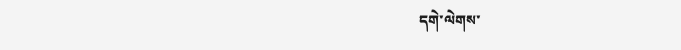དགེ་ལེགས་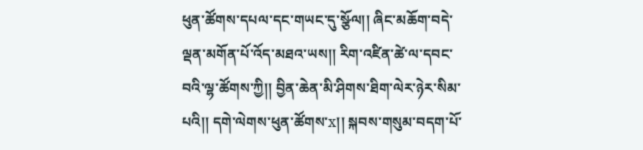ཕུན་ཚོགས་དཔལ་དང་གཡང་དུ་སྩོལ།། ཞིང་མཆོག་བདེ་ལྡན་མགོན་པོ་འོད་མཐའ་ཡས།། རིག་འཛིན་ཚེ་ལ་དབང་བའི་ལྷ་ཚོགས་ཀྱི།། བྱིན་ཆེན་མི་ཤིགས་ཐིག་ལེར་ཉེར་སིམ་པའི།། དགེ་ལེགས་ཕུན་ཚོགས་x།། སྐབས་གསུམ་བདག་པོ་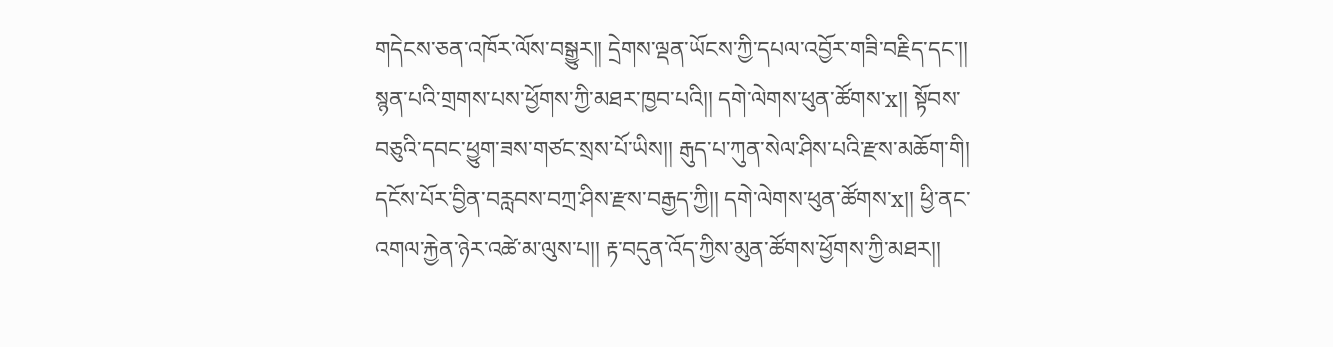གདེངས་ཅན་འཁོར་ལོས་བསྒྱུར།། དྲེགས་ལྡན་ཡོངས་ཀྱི་དཔལ་འབྱོར་གཟི་བརྗིད་དང་།། སྙན་པའི་གྲགས་པས་ཕྱོགས་ཀྱི་མཐར་ཁྱབ་པའི།། དགེ་ལེགས་ཕུན་ཚོགས་x།། སྟོབས་བཅུའི་དབང་ཕྱུག་ཟས་གཙང་སྲས་པོ་ཡིས།། རྒུད་པ་ཀུན་སེལ་ཤིས་པའི་རྫས་མཆོག་གི། དངོས་པོར་བྱིན་བརླབས་བཀྲ་ཤིས་རྫས་བརྒྱད་ཀྱི།། དགེ་ལེགས་ཕུན་ཚོགས་x།། ཕྱི་ནང་འགལ་རྐྱེན་ཉེར་འཚེ་མ་ལུས་པ།། རྟ་བདུན་འོད་ཀྱིས་མུན་ཚོགས་ཕྱོགས་ཀྱི་མཐར།།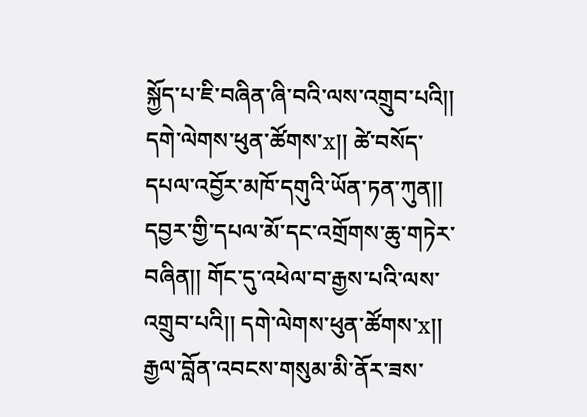སྐྱོད་པ་ཇི་བཞིན་ཞི་བའི་ལས་འགྲུབ་པའི།། དགེ་ལེགས་ཕུན་ཚོགས་x།། ཚེ་བསོད་དཔལ་འབྱོར་མཁོ་དགུའི་ཡོན་ཏན་ཀུན།། དབྱར་གྱི་དཔལ་མོ་དང་འགྲོགས་ཆུ་གཏེར་བཞིན།། གོང་དུ་འཕེལ་བ་རྒྱས་པའི་ལས་འགྲུབ་པའི།། དགེ་ལེགས་ཕུན་ཚོགས་x།། རྒྱལ་བློན་འབངས་གསུམ་མི་ནོར་ཟས་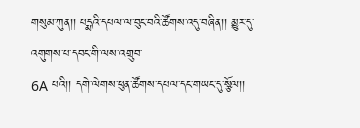གསུམ་ཀུན།། པདྨའི་དཔལ་ལ་བུང་བའི་ཚོགས་འདུ་བཞིན།། མྱུར་དུ་འགུགས་པ་དབང་གི་ལས་འགྲུབ་
6A པའི།། དགེ་ལེགས་ཕུན་ཚོགས་དཔལ་དང་གཡང་དུ་སྩོལ།།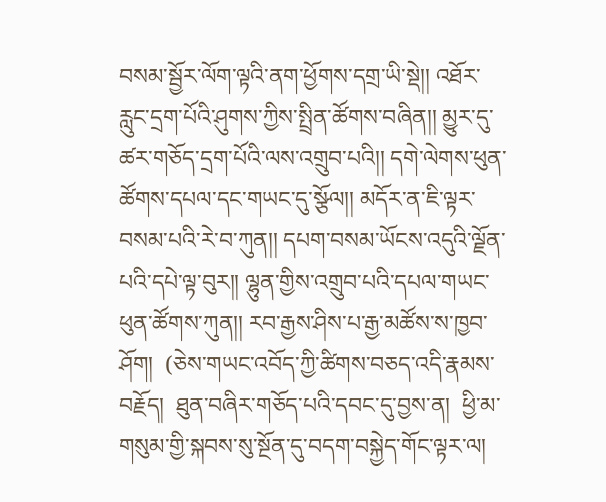བསམ་སྦྱོར་ལོག་ལྟའི་ནག་ཕྱོགས་དགྲ་ཡི་སྡེ།། འཐོར་རླུང་དྲག་པོའི་ཤུགས་ཀྱིས་སྤྲིན་ཚོགས་བཞིན།། མྱུར་དུ་ཚར་གཅོད་དྲག་པོའི་ལས་འགྲུབ་པའི།། དགེ་ལེགས་ཕུན་ཚོགས་དཔལ་དང་གཡང་དུ་སྩོལ།། མདོར་ན་ཇི་ལྟར་བསམ་པའི་རེ་བ་ཀུན།། དཔག་བསམ་ཡོངས་འདུའི་ལྗོན་པའི་དཔེ་ལྟ་བུར།། ལྷུན་གྱིས་འགྲུབ་པའི་དཔལ་གཡང་ཕུན་ཚོགས་ཀུན།། རབ་རྒྱས་ཤིས་པ་རྒྱ་མཚོས་ས་ཁྱབ་ཤོག།  (ཅེས་གཡང་འབོད་ཀྱི་ཚིགས་བཅད་འདི་རྣམས་བརྗོད།  ཐུན་བཞིར་གཅོད་པའི་དབང་དུ་བྱས་ན།  ཕྱི་མ་གསུམ་གྱི་སྐབས་སུ་སྔོན་དུ་བདག་བསྐྱེད་གོང་ལྟར་ལ།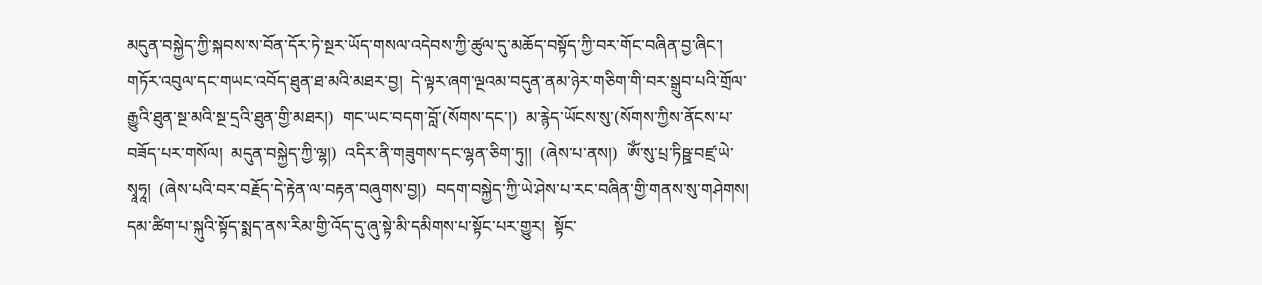མདུན་བསྐྱེད་ཀྱི་སྐབས་ས་བོན་དོར་ཏེ་སྔར་ཡོད་གསལ་འདེབས་ཀྱི་ཚུལ་དུ་མཆོད་བསྟོད་ཀྱི་བར་གོང་བཞིན་བྱ་ཞིང་།  གཏོར་འབུལ་དང་གཡང་འབོད་ཐུན་ཐ་མའི་མཐར་བྱ།  དེ་ལྟར་ཞག་ལྔའམ་བདུན་ནམ་ཉེར་གཅིག་གི་བར་སྒྲུབ་པའི་གྲོལ་རྒྱུའི་ཐུན་སྔ་མའི་སྔ་དྲའི་ཐུན་གྱི་མཐར།)  གང་ཡང་བདག་བློ་(སོགས་དང་།)  མ་རྙེད་ཡོངས་སུ་(སོགས་ཀྱིས་ནོངས་པ་བཟོད་པར་གསོལ།  མདུན་བསྐྱེད་ཀྱི་ལྷ།)  འདིར་ནི་གཟུགས་དང་ལྷན་ཅིག་ཏུ།།  (ཞེས་པ་ནས།)  ཨོཾ་སུ་པྲ་ཏིཥྛ་བཛྲ་ཡེ་སྭཱཧཱ།  (ཞེས་པའི་བར་བརྗོད་དེ་རྟེན་ལ་བརྟན་བཞུགས་བྱ།)  བདག་བསྐྱེད་ཀྱི་ཡེ་ཤེས་པ་རང་བཞིན་གྱི་གནས་སུ་གཤེགས།  དམ་ཚིག་པ་སྐུའི་སྟོད་སྨད་ནས་རིམ་གྱི་འོད་དུ་ཞུ་སྟེ་མི་དམིགས་པ་སྟོང་པར་གྱུར།  སྟོང་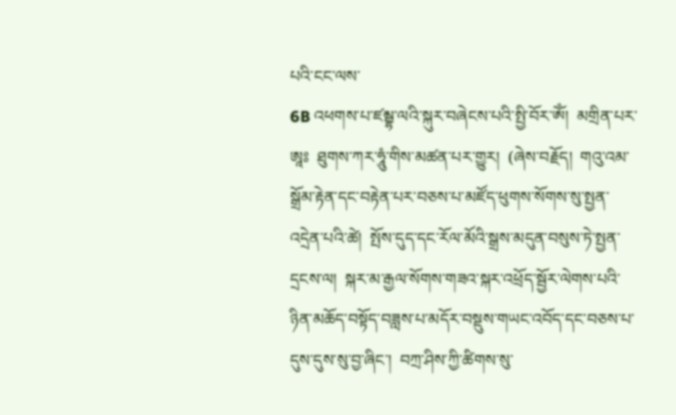པའི་ངང་ལས་
6B འཕགས་པ་ཛམྦྷ་ལའི་སྐུར་བཞེངས་པའི་སྤྱི་བོར་ཨོཾ།  མགྲིན་པར་ཨཱཿ  ཐུགས་ཀར་ཧཱུཾ་གིས་མཚན་པར་གྱུར།  (ཞེས་བརྗོད།  གའུ་འམ་སྒྲོམ་རྟེན་དང་བརྟེན་པར་བཅས་པ་མཛོད་ཕུགས་སོགས་སུ་སྤྱན་འདྲེན་པའི་ཚེ།  སྤོས་དུད་དང་རོལ་མོའི་སྒྲས་མདུན་བསུས་ཏེ་སྤྱན་དྲངས་ལ།  སྐར་མ་རྒྱལ་སོགས་གཟའ་སྐར་འཕྲོད་སྦྱོར་ལེགས་པའི་ཉིན་མཆོད་བསྟོད་བཟླས་པ་མདོར་བསྡུས་གཡང་འབོད་དང་བཅས་པ་དུས་དུས་སུ་བྱ་ཞིང་།  བཀྲ་ཤིས་ཀྱི་ཚིགས་སུ་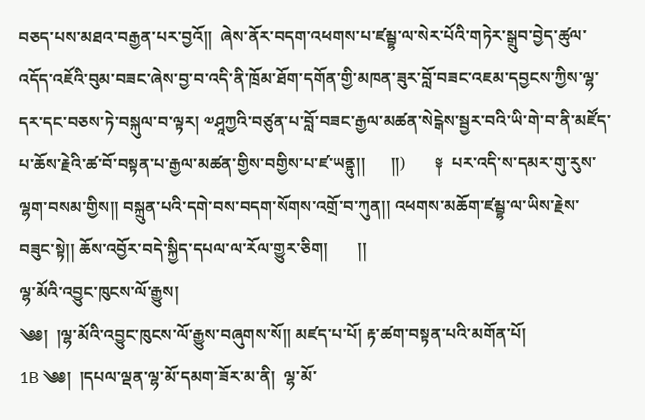བཅད་པས་མཐའ་བརྒྱན་པར་བྱའོ།།  ཞེས་ནོར་བདག་འཕགས་པ་ཛམྦྷ་ལ་སེར་པོའི་གཏེར་སྒྲུབ་བྱེད་ཚུལ་འདོད་འཇོའི་བུམ་བཟང་ཞེས་བྱ་བ་འདི་ནི་ཁྲོམ་ཐོག་དགོན་གྱི་མཁན་ཟུར་བློ་བཟང་འཇམ་དབྱངས་ཀྱིས་ལྷ་དར་དང་བཅས་ཏེ་བསྐུལ་བ་ལྟར། ༧ཤཱཀྱའི་བཙུན་པ་བློ་བཟང་རྒྱལ་མཚན་སེངྒེས་སྦྱར་བའི་ཡི་གེ་བ་ནི་མཛོད་པ་ཆོས་རྗེའི་ཚ་བོ་བསྟན་པ་རྒྱལ་མཚན་གྱིས་བགྱིས་པ་ཛ་ཡནྟུ།།      །།)       ༈  པར་འདི་ས་དམར་གུ་རུས་ལྷག་བསམ་གྱིས།། བསྐྲུན་པའི་དགེ་བས་བདག་སོགས་འགྲོ་བ་ཀུན།། འཕགས་མཆོག་ཛམྦྷ་ལ་ཡིས་རྗེས་བཟུང་སྟེ།། ཆོས་འབྱོར་བདེ་སྐྱིད་དཔལ་ལ་རོལ་གྱུར་ཅིག།       །།
ལྷ་མོའི་འབྱུང་ཁུངས་ལོ་རྒྱུས།
༄༅།  །ལྷ་མོའི་འབྱུང་ཁུངས་ལོ་རྒྱུས་བཞུགས་སོ།། མཛད་པ་པོ། རྟ་ཚག་བསྟན་པའི་མགོན་པོ།
1B ༄༅།  །དཔལ་ལྡན་ལྷ་མོ་དམག་ཟོར་མ་ནི།  ལྷ་མོ་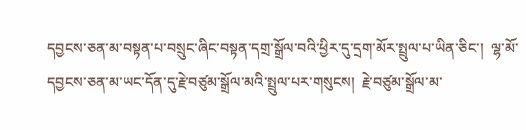དབྱངས་ཅན་མ་བསྟན་པ་བསྲུང་ཞིང་བསྟན་དགྲ་སྒྲོལ་བའི་ཕྱིར་དུ་དྲག་མོར་སྤྲུལ་པ་ཡིན་ཅིང་།  ལྷ་མོ་དབྱངས་ཅན་མ་ཡང་དོན་དུ་རྗེ་བཙུམ་སྒྲོལ་མའི་སྤྲུལ་པར་གསུངས།  རྗེ་བཙུམ་སྒྲོལ་མ་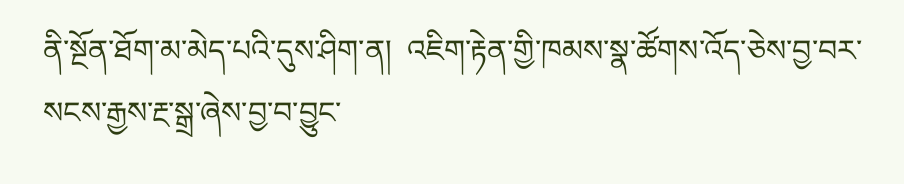ནི་སྔོན་ཐོག་མ་མེད་པའི་དུས་ཤིག་ན།  འཇིག་རྟེན་གྱི་ཁམས་སྣ་ཚོགས་འོད་ཅེས་བྱ་བར་སངས་རྒྱས་རྔ་སྒྲ་ཞེས་བྱ་བ་བྱུང་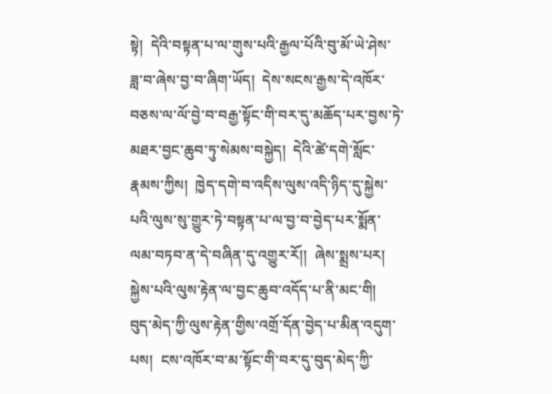སྟེ།  དེའི་བསྟན་པ་ལ་གུས་པའི་རྒྱལ་པོའི་བུ་མོ་ཡེ་ཤེས་ཟླ་བ་ཞེས་བྱ་བ་ཞིག་ཡོད།  དེས་སངས་རྒྱས་དེ་འཁོར་བཅས་ལ་ལོ་བྱེ་བ་བརྒྱ་སྟོང་གི་བར་དུ་མཆོད་པར་བྱས་ཏེ་མཐར་བྱང་ཆུབ་ཏུ་སེམས་བསྐྱེད།  དེའི་ཚེ་དགེ་སློང་རྣམས་ཀྱིས།  ཁྱེད་དགེ་བ་འདིས་ལུས་འདི་ཉིད་དུ་སྐྱེས་པའི་ལུས་སུ་གྱུར་ཏེ་བསྟན་པ་ལ་བྱ་བ་བྱེད་པར་སྨོན་ལམ་བཏབ་ན་དེ་བཞིན་དུ་འགྱུར་རོ།།  ཞེས་སྨྲས་པར།  སྐྱེས་པའི་ལུས་རྟེན་ལ་བྱང་ཆུབ་འདོད་པ་ནི་མང་གི།  བུད་མེད་ཀྱི་ལུས་རྟེན་གྱིས་འགྲོ་དོན་བྱེད་པ་མིན་འདུག་པས།  ངས་འཁོར་བ་མ་སྟོང་གི་བར་དུ་བུད་མེད་ཀྱི་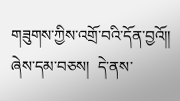གཟུགས་ཀྱིས་འགྲོ་བའི་དོན་བྱའོ།།  ཞེས་དམ་བཅས།  དེ་ནས་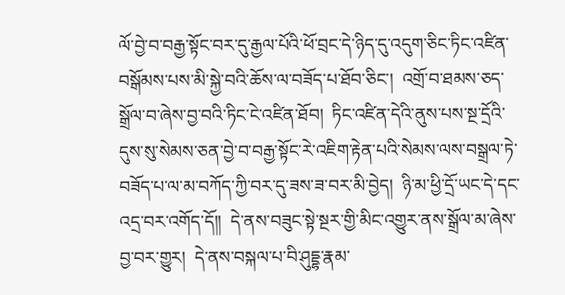ལོ་བྱེ་བ་བརྒྱ་སྟོང་བར་དུ་རྒྱལ་པོའི་ཕོ་བྲང་དེ་ཉིད་དུ་འདུག་ཅིང་ཏིང་འཛིན་བསྒོམས་པས་མི་སྐྱེ་བའི་ཆོས་ལ་བཟོད་པ་ཐོབ་ཅིང་།  འགྲོ་བ་ཐམས་ཅད་སྒྲོལ་བ་ཞེས་བྱ་བའི་ཏིང་ངེ་འཛིན་ཐོབ།  ཏིང་འཛིན་དེའི་ནུས་པས་སྔ་དྲོའི་དུས་སུ་སེམས་ཅན་བྱེ་བ་བརྒྱ་སྟོང་རེ་འཇིག་རྟེན་པའི་སེམས་ལས་བསྒྲལ་ཏེ་བཟོད་པ་ལ་མ་བཀོད་ཀྱི་བར་དུ་ཟས་ཟ་བར་མི་བྱེད།  ཉི་མ་ཕྱི་དྲོ་ཡང་དེ་དང་འདྲ་བར་འགོད་དོ།།  དེ་ནས་བཟུང་སྟེ་སྔར་གྱི་མིང་འགྱུར་ནས་སྒྲོལ་མ་ཞེས་བྱ་བར་གྱུར།  དེ་ནས་བསྐལ་པ་བི་ཤུདྡྷ་རྣམ་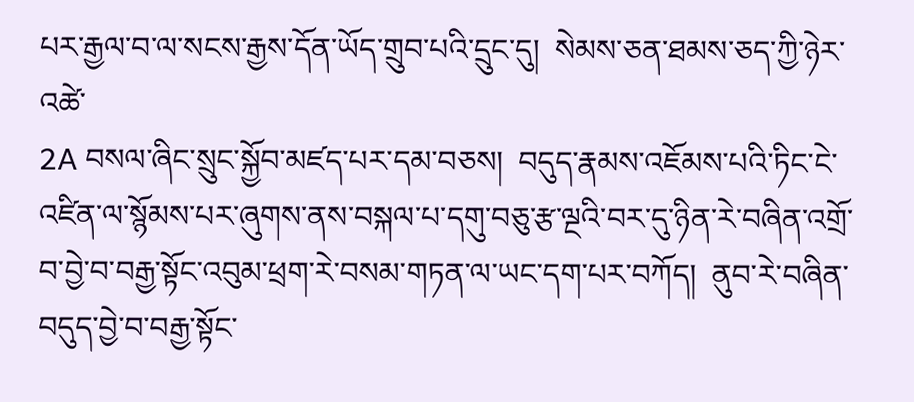པར་རྒྱལ་བ་ལ་སངས་རྒྱས་དོན་ཡོད་གྲུབ་པའི་དྲུང་དུ།  སེམས་ཅན་ཐམས་ཅད་ཀྱི་ཉེར་འཚེ་
2A བསལ་ཞིང་སྲུང་སྐྱོབ་མཛད་པར་དམ་བཅས།  བདུད་རྣམས་འཇོམས་པའི་ཏིང་ངེ་འཛིན་ལ་སྙོམས་པར་ཞུགས་ནས་བསྐལ་པ་དགུ་བཅུ་རྩ་ལྔའི་བར་དུ་ཉིན་རེ་བཞིན་འགྲོ་བ་བྱེ་བ་བརྒྱ་སྟོང་འབུམ་ཕྲག་རེ་བསམ་གཏན་ལ་ཡང་དག་པར་བཀོད།  ནུབ་རེ་བཞིན་བདུད་བྱེ་བ་བརྒྱ་སྟོང་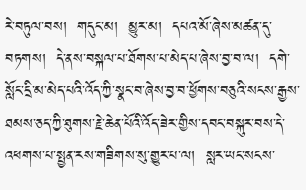རེ་བཏུལ་བས།  གདུང་མ།  མྱུར་མ།  དཔའ་མོ་ཞེས་མཚན་དུ་བཏགས།  དེ་ནས་བསྐལ་པ་ཐོགས་པ་མེད་པ་ཞེས་བྱ་བ་ལ།  དགེ་སློང་དྲི་མ་མེད་པའི་འོད་ཀྱི་སྣང་བ་ཞེས་བྱ་བ་ཕྱོགས་བཅུའི་སངས་རྒྱས་ཐམས་ཅད་ཀྱི་ཐུགས་རྗེ་ཆེན་པོའི་འོད་ཟེར་གྱིས་དབང་བསྐུར་བས་དེ་འཕགས་པ་སྤྱན་རས་གཟིགས་སུ་གྱུར་པ་ལ།  སླར་ཡང་སངས་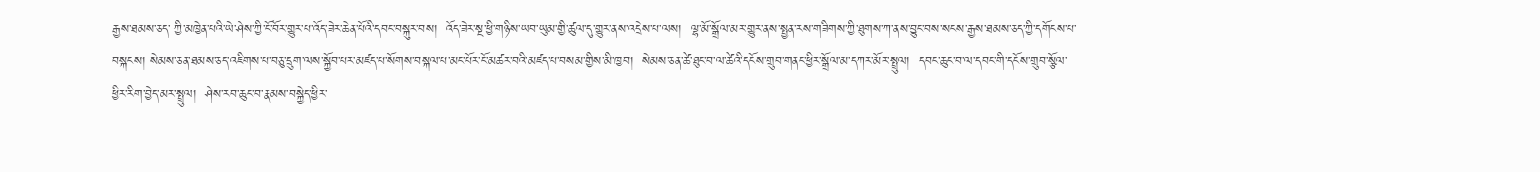རྒྱས་ཐམས་ཅད་ ཀྱི་མཁྱེན་པའི་ཡེ་ཤེས་ཀྱི་ངོ་བོར་གྱུར་པ་འོད་ཟེར་ཆེན་པོའི་དབང་བསྐུར་བས།  འོད་ཟེར་སྔ་ཕྱི་གཉིས་ཡབ་ཡུམ་གྱི་ཚུལ་དུ་གྱུར་ནས་འདྲེས་པ་ལས།  ལྷ་མོ་སྒྲོལ་མར་གྱུར་ནས་སྤྱན་རས་གཟིགས་ཀྱི་ཐུགས་ཀ་ནས་བྱུང་བས་སངས་རྒྱས་ཐམས་ཅད་ཀྱི་དགོངས་པ་བསྐངས། སེམས་ཅན་ཐམས་ཅད་འཇིགས་པ་བཅུ་དྲུག་ལས་སྐྱོབ་པར་མཛད་པ་སོགས་བསྐལ་པ་མང་པོར་ངོ་མཚར་བའི་མཛད་པ་བསམ་གྱིས་མི་ཁྱབ།  སེམས་ཅན་ཚེ་ཐུང་བ་ལ་ཚེའི་དངོས་གྲུབ་གནང་ཕྱིར་སྒྲོལ་མ་དཀར་མོར་སྤྲུལ།  དབང་ཆུང་བ་ལ་དབང་གི་དངོས་གྲུབ་སྩོལ་ཕྱིར་རིག་བྱེད་མར་སྤྲུལ།  ཤེས་རབ་ཆུང་བ་རྣམས་བསྐྱེད་ཕྱིར་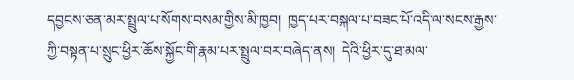དབྱངས་ཅན་མར་སྤྲུལ་པ་སོགས་བསམ་གྱིས་མི་ཁྱབ།  ཁྱད་པར་བསྐལ་པ་བཟང་པོ་འདི་ལ་སངས་རྒྱས་ཀྱི་བསྟན་པ་སྲུང་ཕྱིར་ཆོས་སྐྱོང་གི་རྣམ་པར་སྤྲུལ་བར་བཞེད་ནས།  དེའི་ཕྱིར་དུ་ཐ་མལ་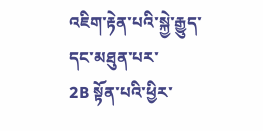འཇིག་རྟེན་པའི་སྐྱེ་རྒྱུད་དང་མཐུན་པར་
2B སྟོན་པའི་ཕྱིར་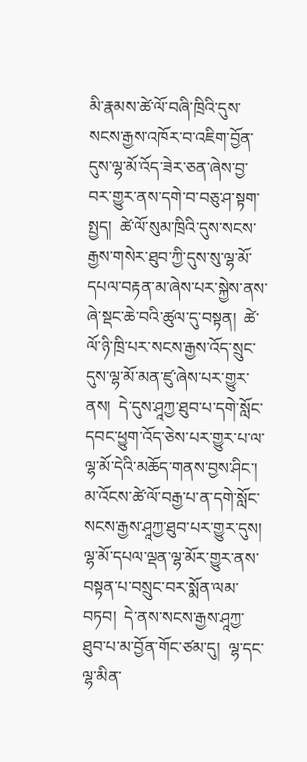མི་རྣམས་ཚེ་ལོ་བཞི་ཁྲིའི་དུས་སངས་རྒྱས་འཁོར་བ་འཇིག་བྱོན་དུས་ལྷ་མོ་འོད་ཟེར་ཅན་ཞེས་བྱ་བར་གྱུར་ནས་དགེ་བ་བཅུ་ཤ་སྟག་སྤྱད།  ཚེ་ལོ་སུམ་ཁྲིའི་དུས་སངས་རྒྱས་གསེར་ཐུབ་ཀྱི་དུས་སུ་ལྷ་མོ་དཔལ་བརྟན་མ་ཞེས་པར་སྐྱེས་ནས་ཞེ་སྡང་ཆེ་བའི་ཚུལ་དུ་བསྟན།  ཚེ་ལོ་ཉི་ཁྲི་པར་སངས་རྒྱས་འོད་སྲུང་དུས་ལྷ་མོ་མན་ཛུ་ཞེས་པར་གྱུར་ནས།  དེ་དུས་ཤཱཀྱ་ཐུབ་པ་དགེ་སློང་དབང་ཕྱུག་འོད་ཅེས་པར་གྱུར་པ་ལ་ལྷ་མོ་དེའི་མཆོད་གནས་བྱས་ཤིང་།  མ་འོངས་ཚེ་ལོ་བརྒྱ་པ་ན་དགེ་སློང་སངས་རྒྱས་ཤཱཀྱ་ཐུབ་པར་གྱུར་དུས།  ལྷ་མོ་དཔལ་ལྡན་ལྷ་མོར་གྱུར་ནས་བསྟན་པ་བསྲུང་བར་སྨོན་ལམ་བཏབ།  དེ་ནས་སངས་རྒྱས་ཤཱཀྱ་ཐུབ་པ་མ་བྱོན་གོང་ཙམ་དུ།  ལྷ་དང་ལྷ་མིན་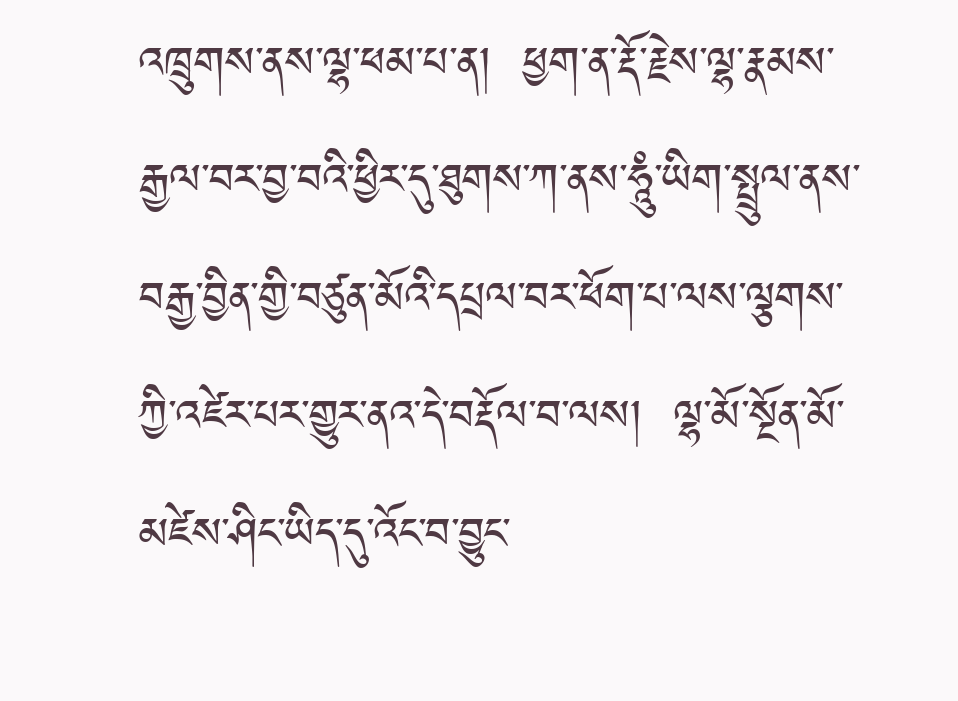འཁྲུགས་ནས་ལྷ་ཕམ་པ་ན།  ཕྱག་ན་རྡོ་རྗེས་ལྷ་རྣམས་རྒྱལ་བར་བྱ་བའི་ཕྱིར་དུ་ཐུགས་ཀ་ནས་ཧཱུཾ་ཡིག་སྤྲུལ་ནས་བརྒྱ་བྱིན་གྱི་བཙུན་མོའི་དཔྲལ་བར་ཕོག་པ་ལས་ལྕགས་ཀྱི་འཛེར་པར་གྱུར་ནའ་དེ་བརྡོལ་བ་ལས།  ལྷ་མོ་སྔོན་མོ་མཛེས་ཤིང་ཡིད་དུ་འོང་བ་བྱུང་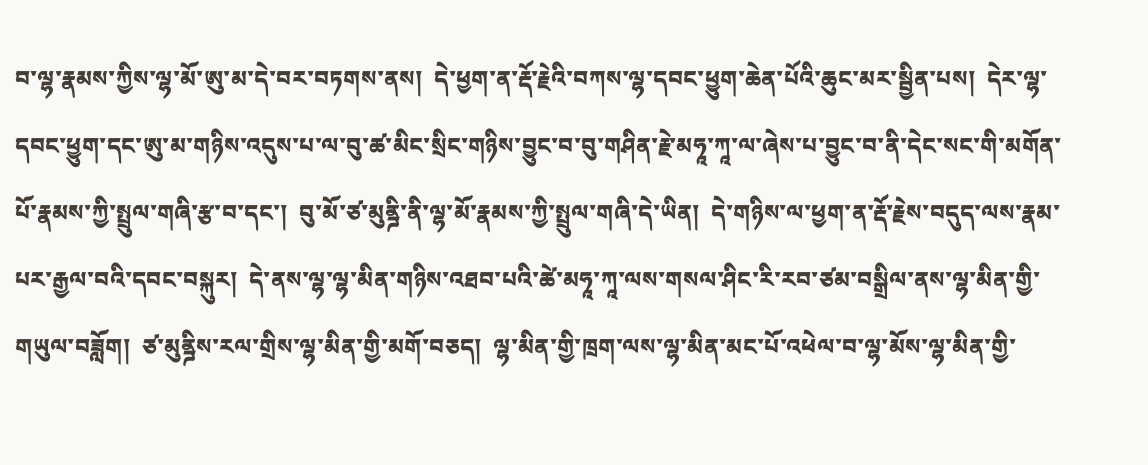བ་ལྷ་རྣམས་ཀྱིས་ལྷ་མོ་ཨུ་མ་དེ་བར་བཏགས་ནས།  དེ་ཕྱག་ན་རྡོ་རྗེའི་བཀས་ལྷ་དབང་ཕྱུག་ཆེན་པོའི་ཆུང་མར་སྦྱིན་པས།  དེར་ལྷ་དབང་ཕྱུག་དང་ཨུ་མ་གཉིས་འདུས་པ་ལ་བུ་ཚ་མིང་སྲིང་གཉིས་བྱུང་བ་བུ་གཤིན་རྗེ་མཧཱ་ཀཱ་ལ་ཞེས་པ་བྱུང་བ་ནི་དེང་སང་གི་མགོན་པོ་རྣམས་ཀྱི་སྤྲུལ་གཞི་རྩ་བ་དང་།  བུ་མོ་ཙ་མུནྜི་ནི་ལྷ་མོ་རྣམས་ཀྱི་སྤྲུལ་གཞི་དེ་ཡིན།  དེ་གཉིས་ལ་ཕྱག་ན་རྡོ་རྗེས་བདུད་ལས་རྣམ་པར་རྒྱལ་བའི་དབང་བསྐུར།  དེ་ནས་ལྷ་ལྷ་མིན་གཉིས་འཐབ་པའི་ཚེ་མཧཱ་ཀཱ་ལས་གསལ་ཤིང་རི་རབ་ཙམ་བསྒྲིལ་ནས་ལྷ་མིན་གྱི་གཡུལ་བཟློག།  ཙ་མུནྜིས་རལ་གྲིས་ལྷ་མིན་གྱི་མགོ་བཅད།  ལྷ་མིན་གྱི་ཁྲག་ལས་ལྷ་མིན་མང་པོ་འཕེལ་བ་ལྷ་མོས་ལྷ་མིན་གྱི་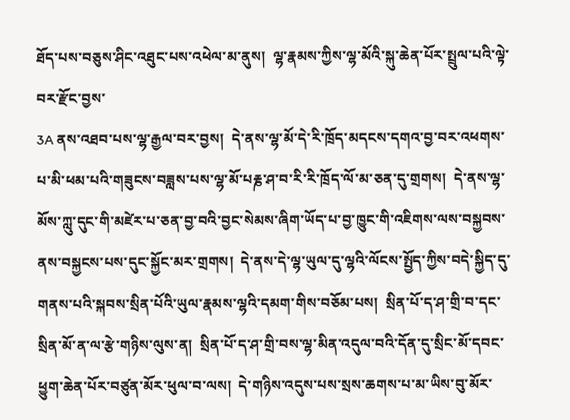ཐོད་པས་བཅུས་ཤིང་འཐུང་པས་འཕེལ་མ་ནུས།  ལྷ་རྣམས་ཀྱིས་ལྷ་མོའི་སྐུ་ཆེན་པོར་སྤྲུལ་པའི་ལྟེ་བར་རྫོང་བྱས་
3A ནས་འཐབ་པས་ལྷ་རྒྱལ་བར་བྱས།  དེ་ནས་ལྷ་མོ་དེ་རི་ཁྲོད་མདངས་དགའ་བྱ་བར་འཕགས་པ་མི་ཕམ་པའི་གཟུངས་བཟླས་པས་ལྷ་མོ་པརྞ་ཤ་བ་རི་རི་ཁྲོད་ལོ་མ་ཅན་དུ་གྲགས།  དེ་ནས་ལྷ་མོས་ཀླུ་དུང་གི་མཛེར་པ་ཅན་བྱ་བའི་བྱང་སེམས་ཞིག་ཡོད་པ་བྱ་ཁྱུང་གི་འཇིགས་ལས་བསྐྱབས་ནས་བསྐྱངས་པས་དུང་སྐྱོང་མར་གྲགས།  དེ་ནས་དེ་ལྷ་ཡུལ་དུ་ལྷའི་ལོངས་སྤྱོད་ཀྱིས་བདེ་སྐྱིད་དུ་གནས་པའི་སྐབས་སྲིན་པོའི་ཡུལ་རྣམས་ལྷའི་དམག་གིས་བཅོམ་པས།  སྲིན་པོ་ད་ཤ་གྲི་བ་དང་སྲིན་མོ་ན་ལ་རྩེ་གཉིས་ལུས་ན།  སྲིན་པོ་ད་ཤ་གྲི་བས་ལྷ་མིན་འདུལ་བའི་དོན་དུ་སྲིང་མོ་དབང་ཕྱུག་ཆེན་པོར་བཙུན་མོར་ཕུལ་བ་ལས།  དེ་གཉིས་འདུས་པས་སྲས་ཆགས་པ་མ་ཡིས་བུ་མོར་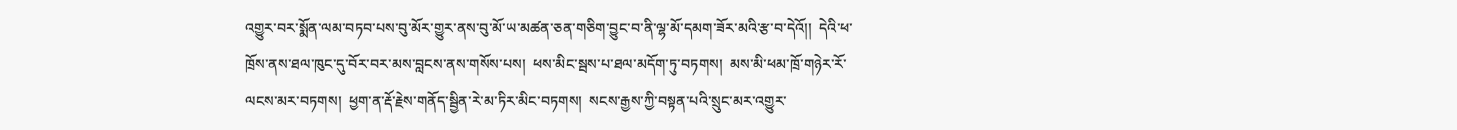འགྱུར་བར་སྨོན་ལམ་བཏབ་པས་བུ་མོར་གྱུར་ནས་བུ་མོ་ཡ་མཚན་ཅན་གཅིག་བྱུང་བ་ནི་ལྷ་མོ་དམག་ཟོར་མའི་རྩ་བ་དེའོ།།  དེའི་ཕ་ཁྲོས་ནས་ཐལ་ཁུང་དུ་བོར་བར་མས་བླངས་ནས་གསོས་པས།  ཕས་མིང་སྦས་པ་ཐལ་མདོག་ཏུ་བཏགས།  མས་མི་ཕམ་ཁྲོ་གཉེར་རོ་ལངས་མར་བཏགས།  ཕྱག་ན་རྡོ་རྗེས་གནོད་སྦྱིན་རེ་མ་ཏིར་མིང་བཏགས།  སངས་རྒྱས་ཀྱི་བསྟན་པའི་སྲུང་མར་འགྱུར་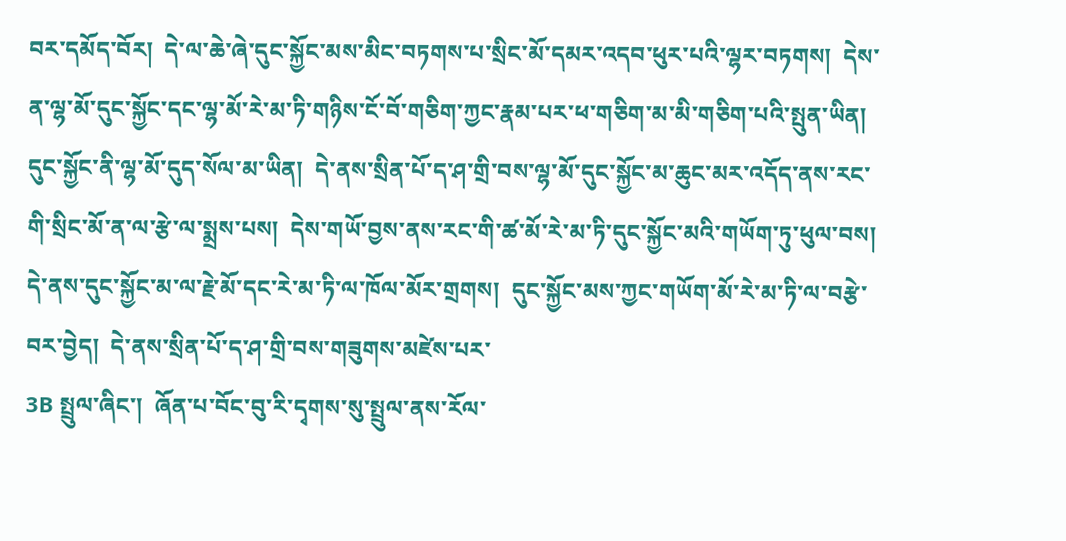བར་དམོད་བོར།  དེ་ལ་ཆེ་ཞེ་དུང་སྐྱོང་མས་མིང་བཏགས་པ་སྲིང་མོ་དམར་འདབ་ཕུར་པའི་ལྷར་བཏགས།  དེས་ན་ལྷ་མོ་དུང་སྐྱོང་དང་ལྷ་མོ་རེ་མ་ཏི་གཉིས་ངོ་བོ་གཅིག་ཀྱང་རྣམ་པར་ཕ་གཅིག་མ་མི་གཅིག་པའི་སྤུན་ཡིན།  དུང་སྐྱོང་ནི་ལྷ་མོ་དུད་སོལ་མ་ཡིན།  དེ་ནས་སྲིན་པོ་ད་ཤ་གྲི་བས་ལྷ་མོ་དུང་སྐྱོང་མ་ཆུང་མར་འདོད་ནས་རང་གི་སྲིང་མོ་ན་ལ་རྩེ་ལ་སྨྲས་པས།  དེས་གཡོ་བྱས་ནས་རང་གི་ཚ་མོ་རེ་མ་ཏི་དུང་སྐྱོང་མའི་གཡོག་ཏུ་ཕུལ་བས།  དེ་ནས་དུང་སྐྱོང་མ་ལ་རྗེ་མོ་དང་རེ་མ་ཏི་ལ་ཁོལ་མོར་གྲགས།  དུང་སྐྱོང་མས་ཀྱང་གཡོག་མོ་རེ་མ་ཏི་ལ་བརྩེ་བར་བྱེད།  དེ་ནས་སྲིན་པོ་ད་ཤ་གྲི་བས་གཟུགས་མཛེས་པར་
3B སྤྲུལ་ཞིང་།  ཞོན་པ་བོང་བུ་རི་དྭགས་སུ་སྤྲུལ་ནས་རོལ་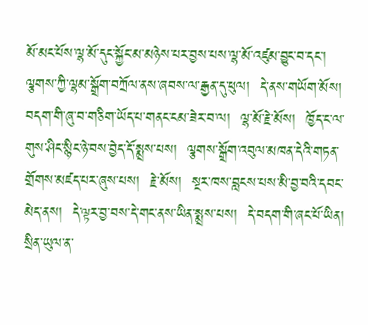མོ་མང་པོས་ལྷ་མོ་དུང་སྐྱོང་མ་མཉེས་པར་བྱས་པས་ལྷ་མོ་འཛུམ་བྱུང་བ་དང་།  ལྕགས་ཀྱི་ལྷམ་སྒྲོག་བཀྲོལ་ནས་ཞབས་ལ་རྒྱན་དུ་ཕུལ།  དེ་ནས་གཡོག་མོས།  བདག་གི་ཞུ་བ་གཅིག་ཡོད་པ་གནང་ངམ་ཟེར་བ་ལ།  ལྷ་མོ་རྗེ་མོས།  ཁྱོད་ང་ལ་གུས་ཤིང་སྙིང་ཉེ་བས་བྱེད་དོ་སྨྲས་པས།  ལྕགས་སྒྲོག་འབུལ་མཁན་དེའི་གཏན་གྲོགས་མཛད་པར་ཞུས་པས།  རྗེ་མོས།  སྔར་ཁས་བླངས་པས་མི་བྱ་བའི་དབང་མེད་ནས།  དེ་ལྟར་བྱ་བས་དེ་གང་ནས་ཡིན་སྨྲས་པས།  དེ་བདག་གི་ཞང་པོ་ཡིན།  སྲིན་ཡུལ་ན་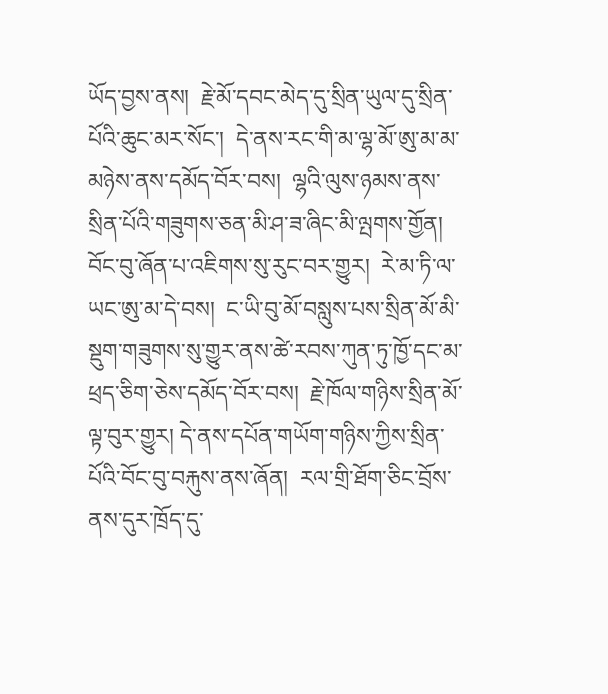ཡོད་བྱས་ནས།  རྗེ་མོ་དབང་མེད་དུ་སྲིན་ཡུལ་དུ་སྲིན་པོའི་ཆུང་མར་སོང་།  དེ་ནས་རང་གི་མ་ལྷ་མོ་ཨུ་མ་མ་མཉེས་ནས་དམོད་བོར་བས།  ལྷའི་ལུས་ཉམས་ནས་སྲིན་པོའི་གཟུགས་ཅན་མི་ཤ་ཟ་ཞིང་མི་ལྤགས་གྱོན།  བོང་བུ་ཞོན་པ་འཇིགས་སུ་རུང་བར་གྱུར།  རེ་མ་ཏི་ལ་ཡང་ཨུ་མ་དེ་བས།  ང་ཡི་བུ་མོ་བསླུས་པས་སྲིན་མོ་མི་སྡུག་གཟུགས་སུ་གྱུར་ནས་ཚེ་རབས་ཀུན་ཏུ་ཁྱོ་དང་མ་ཕྲད་ཅིག་ཅེས་དམོད་བོར་བས།  རྗེ་ཁོལ་གཉིས་སྲིན་མོ་ལྟ་བུར་གྱུར། དེ་ནས་དཔོན་གཡོག་གཉིས་ཀྱིས་སྲིན་པོའི་བོང་བུ་བརྐུས་ནས་ཞོན།  རལ་གྲི་ཐོག་ཅིང་བྲོས་ནས་དུར་ཁྲོད་དུ་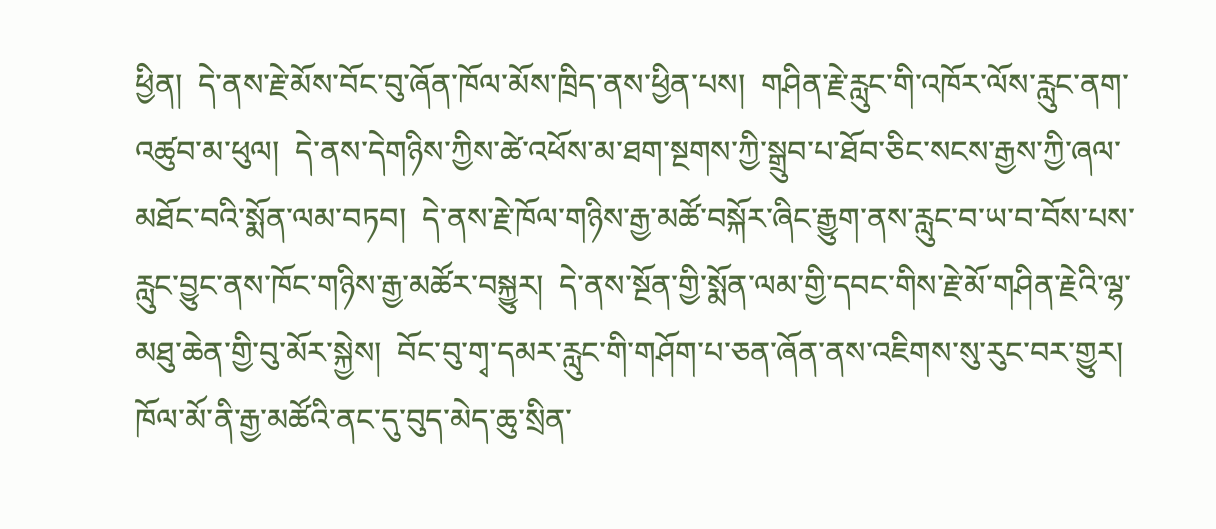ཕྱིན།  དེ་ནས་རྗེ་མོས་བོང་བུ་ཞོན་ཁོལ་མོས་ཁྲིད་ནས་ཕྱིན་པས།  གཤིན་རྗེ་རླུང་གི་འཁོར་ལོས་རླུང་ནག་འཚུབ་མ་ཕུལ།  དེ་ནས་དེགཉིས་ཀྱིས་ཚེ་འཕོས་མ་ཐག་སྔགས་ཀྱི་སྒྲུབ་པ་ཐོབ་ཅིང་སངས་རྒྱས་ཀྱི་ཞལ་མཐོང་བའི་སྨོན་ལམ་བཏབ།  དེ་ནས་རྗེ་ཁོལ་གཉིས་རྒྱ་མཚོ་བསྐོར་ཞིང་རྒྱུག་ནས་རླུང་བ་ཡ་བ་བོས་པས་རླུང་བྱུང་ནས་ཁོང་གཉིས་རྒྱ་མཚོར་བསྐྱུར།  དེ་ནས་སྔོན་གྱི་སྨོན་ལམ་གྱི་དབང་གིས་རྗེ་མོ་གཤིན་རྗེའི་ལྷ་མཐུ་ཆེན་གྱི་བུ་མོར་སྐྱེས།  བོང་བུ་གྭ་དམར་རླུང་གི་གཤོག་པ་ཅན་ཞོན་ནས་འཇིགས་སུ་རུང་བར་གྱུར།  ཁོལ་མོ་ནི་རྒྱ་མཚོའི་ནང་དུ་བུད་མེད་ཆུ་སྲིན་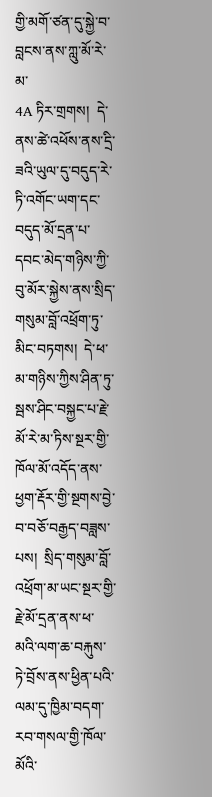གྱི་མགོ་ཙན་དུ་སྐྱེ་བ་བླངས་ནས་ཀླུ་མོ་རེ་མ་
4A ཏིར་གྲགས།  དེ་ནས་ཚེ་འཕོས་ནས་དྲི་ཟའི་ཡུལ་དུ་བདུད་རེ་ཏི་འགོང་ཡག་དང་བདུད་མོ་དྲན་པ་དབང་མེད་གཉིས་ཀྱི་བུ་མོར་སྐྱེས་ནས་སྲིད་གསུམ་བློ་འཕྲོག་ཏུ་མིང་བཏགས།  དེ་ཕ་མ་གཉིས་ཀྱིས་ཤིན་ཏུ་སྦས་ཤིང་བསྐྱང་པ་རྗེ་མོ་རེ་མ་ཏིས་སྔར་གྱི་ཁོལ་མོ་འདོད་ནས་ཕྱག་རྡོར་གྱི་སྔགས་བྱེ་བ་བཅོ་བརྒྱད་བཟླས་པས།  སྲིད་གསུམ་བློ་འཕྲོག་མ་ཡང་སྔར་གྱི་རྗེ་མོ་དྲན་ནས་ཕ་མའི་ལག་ཆ་བརྐུས་ཏེ་བྲོས་ནས་ཕྱིན་པའི་ལམ་དུ་ཁྱིམ་བདག་རབ་གསལ་གྱི་ཁོལ་མོའི་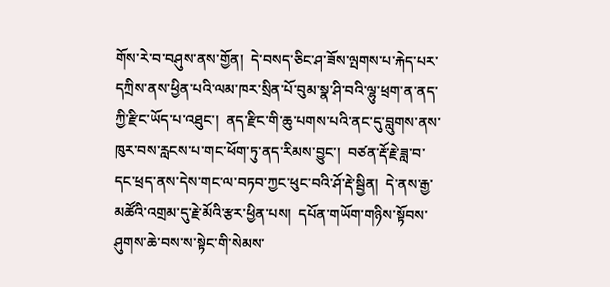གོས་རེ་བ་བཤུས་ནས་གྱོན།  དེ་བསད་ཅིང་ཤ་ཟོས་ལྤགས་པ་རྐེད་པར་དཀྲིས་ནས་ཕྱིན་པའི་ལམ་ཁར་སྲིན་པོ་བུམ་སྣ་ཤི་བའི་ལྷུ་ཕྲག་ན་ནད་ཀྱི་རྫིང་ཡོད་པ་འཐུང་།  ནད་རྫིང་གི་ཆུ་པགས་པའི་ནང་དུ་བླུགས་ནས་ཁུར་བས་རླངས་པ་གང་ཕོག་ཏུ་ནད་རིམས་བྱུང་།  བཙན་རྡོ་རྗེ་ཟླ་བ་དང་ཕྲད་ནས་དེས་གང་ལ་བཏབ་ཀྱང་ཕུང་བའི་ཤོ་རྡེ་སྦྱིན།  དེ་ནས་རྒྱ་མཚོའི་འགྲམ་དུ་རྗེ་མོའི་རྩར་ཕྱིན་པས།  དཔོན་གཡོག་གཉིས་སྟོབས་ཤུགས་ཆེ་བས་ས་སྟེང་གི་སེམས་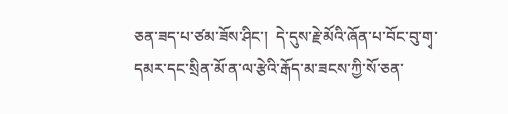ཅན་ཟད་པ་ཙམ་ཟོས་ཤིང་།  དེ་དུས་རྗེ་མོའི་ཞོན་པ་བོང་བུ་གྭ་དམར་དང་སྲིན་མོ་ན་ལ་རྩེའི་རྒོད་མ་ཟངས་ཀྱི་སོ་ཅན་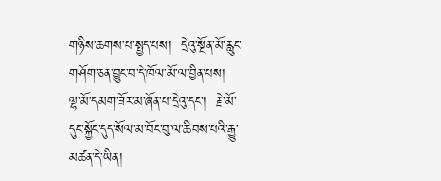གཉིས་ཆགས་པ་སྤྱད་པས།  དྲེའུ་སྔོན་མོ་རླུང་གཤོག་ཅན་བྱུང་བ་དེ་ཁོལ་མོ་ལ་བྱིན་པས།  ལྷ་མོ་དམག་ཟོར་མ་ཞོན་པ་དྲེའུ་དང་།  རྗེ་མོ་དུང་སྐྱོང་དུད་སོལ་མ་བོང་བུ་ལ་ཆིབས་པའི་རྒྱུ་མཚན་དེ་ཡིན།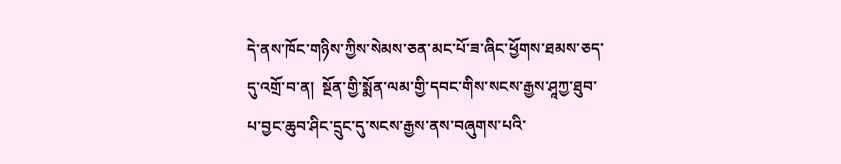དེ་ནས་ཁོང་གཉིས་ཀྱིས་སེམས་ཅན་མང་པོ་ཟ་ཞིང་ཕྱོགས་ཐམས་ཅད་དུ་འགྲོ་བ་ན།  སྔོན་གྱི་སྨོན་ལམ་གྱི་དབང་གིས་སངས་རྒྱས་ཤཱཀྱ་ཐུབ་པ་བྱང་ཆུབ་ཤིང་དྲུང་དུ་སངས་རྒྱས་ནས་བཞུགས་པའི་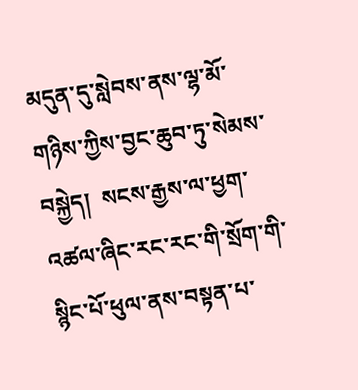མདུན་དུ་སླེབས་ནས་ལྷ་མོ་གཉིས་ཀྱིས་བྱང་ཆུབ་ཏུ་སེམས་བསྐྱེད།  སངས་རྒྱས་ལ་ཕྱག་འཚལ་ཞིང་རང་རང་གི་སྲོག་གི་སྙིང་པོ་ཕུལ་ནས་བསྟན་པ་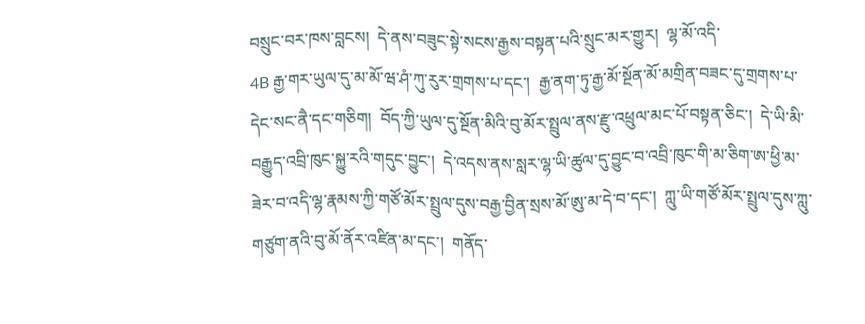བསྲུང་བར་ཁས་བླངས།  དེ་ནས་བཟུང་སྟེ་སངས་རྒྱས་བསྟན་པའི་སྲུང་མར་གྱུར།  ལྷ་མོ་འདི་
4B རྒྱ་གར་ཡུལ་དུ་མ་མོ་ཝ་ཤཾ་ཀུ་རུར་གྲགས་པ་དང་།  རྒྱ་ནག་ཏུ་རྒྱ་མོ་སྔོན་མོ་མགྲིན་བཟང་དུ་གྲགས་པ་དེང་སང་ནཻ་དང་གཅིག།  བོད་ཀྱི་ཡུལ་དུ་སྔོན་མིའི་བུ་མོར་སྤྲུལ་ནས་རྫུ་འཕྲུལ་མང་པོ་བསྟན་ཅིང་།  དེ་ཡི་མི་བརྒྱུད་འབྲི་ཁུང་སྐྱུ་རའི་གདུང་བྱུང་།  དེ་འདས་ནས་སླར་ལྷ་ཡི་ཚུལ་དུ་བྱུང་བ་འབྲི་ཁུང་གི་མ་ཅིག་ཨ་ཕྱི་མ་ཟེར་བ་འདི་ལྷ་རྣམས་ཀྱི་གཙོ་མོར་སྤྲུལ་དུས་བརྒྱ་བྱིན་སྲས་མོ་ཨུ་མ་དེ་བ་དང་།  ཀླུ་ཡི་གཙོ་མོར་སྤྲུལ་དུས་ཀླུ་གཙུག་ནའི་བུ་མོ་ནོར་འཛིན་མ་དང་།  གནོད་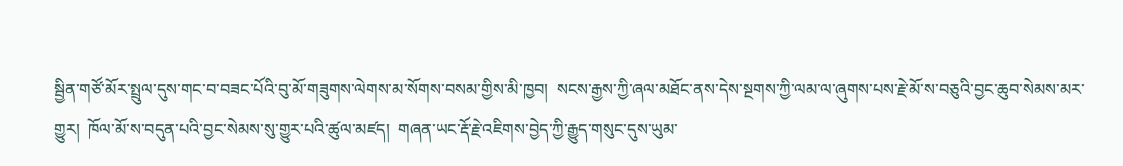སྦྱིན་གཙོ་མོར་སྤྲུལ་དུས་གང་བ་བཟང་པོའི་བུ་མོ་གཟུགས་ལེགས་མ་སོགས་བསམ་གྱིས་མི་ཁྱབ།  སངས་རྒྱས་ཀྱི་ཞལ་མཐོང་ནས་དེས་སྔགས་ཀྱི་ལམ་ལ་ཞུགས་པས་རྗེ་མོ་ས་བཅུའི་བྱང་ཆུབ་སེམས་མར་གྱུར།  ཁོལ་མོ་ས་བདུན་པའི་བྱང་སེམས་སུ་གྱུར་པའི་ཚུལ་མཛད།  གཞན་ཡང་རྡོ་རྗེ་འཇིགས་བྱེད་ཀྱི་རྒྱུད་གསུང་དུས་ཡུམ་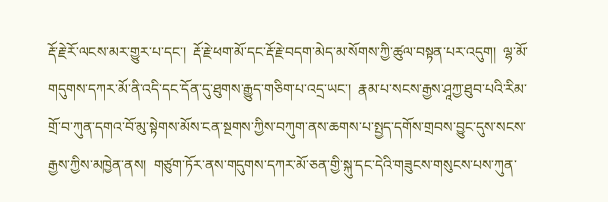རྡོ་རྗེ་རོ་ལངས་མར་གྱུར་པ་དང་།  རྡོ་རྗེ་ཕག་མོ་དང་རྡོ་རྗེ་བདག་མེད་མ་སོགས་ཀྱི་ཚུལ་བསྟན་པར་འདུག།  ལྷ་མོ་གདུགས་དཀར་མོ་ནི་འདི་དང་དོན་དུ་ཐུགས་རྒྱུད་གཅིག་པ་འདྲ་ཡང་།  རྣམ་པ་སངས་རྒྱས་ཤཱཀྱ་ཐུབ་པའི་རིམ་གྲོ་བ་ཀུན་དགའ་བོ་མུ་སྟེགས་མོས་ངན་སྔགས་ཀྱིས་བཀུག་ནས་ཆགས་པ་སྤྱད་དགོས་གྲབས་བྱུང་དུས་སངས་རྒྱས་ཀྱིས་མཁྱེན་ནས།  གཙུག་ཏོར་ནས་གདུགས་དཀར་མོ་ཅན་གྱི་སྐུ་དང་དེའི་གཟུངས་གསུངས་པས་ཀུན་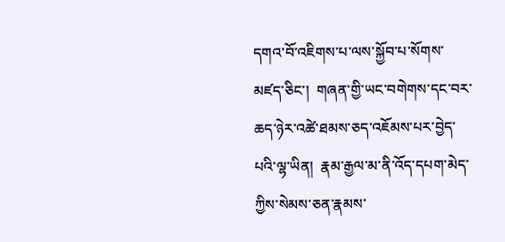དགའ་བོ་འཇིགས་པ་ལས་སྐྱོབ་པ་སོགས་མཛད་ཅིང་།  གཞན་གྱི་ཡང་བགེགས་དང་བར་ཆད་ཉེར་འཚེ་ཐམས་ཅད་འཇོམས་པར་བྱེད་པའི་ལྷ་ཡིན།  རྣམ་རྒྱལ་མ་ནི་འོད་དཔག་མེད་ཀྱིས་སེམས་ཅན་རྣམས་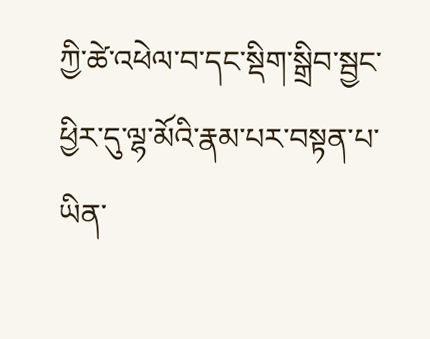ཀྱི་ཚེ་འཕེལ་བ་དང་སྡིག་སྒྲིབ་སྦྱང་ཕྱིར་དུ་ལྷ་མོའི་རྣམ་པར་བསྟན་པ་ཡིན་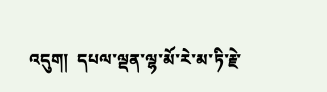འདུག།  དཔལ་ལྡན་ལྷ་མོ་རེ་མ་ཏི་རྗེ་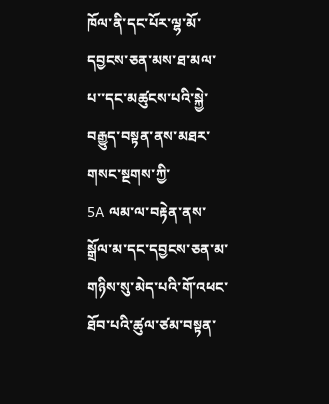ཁོལ་ནི་དང་པོར་ལྷ་མོ་དབྱངས་ཅན་མས་ཐ་མལ་པ་་དང་མཚུངས་པའི་སྐྱེ་བརྒྱུད་བསྟན་ནས་མཐར་གསང་སྔགས་ཀྱི་
5A ལམ་ལ་བརྟེན་ནས་སྒྲོལ་མ་དང་དབྱངས་ཅན་མ་གཉིས་སུ་མེད་པའི་གོ་འཕང་ཐོབ་པའི་ཚུལ་ཙམ་བསྟན་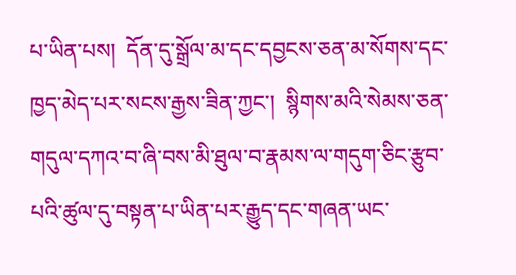པ་ཡིན་པས།  དོན་དུ་སྒྲོལ་མ་དང་དབྱངས་ཅན་མ་སོགས་དང་ཁྱད་མེད་པར་སངས་རྒྱས་ཟིན་ཀྱང་།  སྙིགས་མའི་སེམས་ཅན་གདུལ་དཀའ་བ་ཞི་བས་མི་ཐུལ་བ་རྣམས་ལ་གདུག་ཅིང་རྩུབ་པའི་ཚུལ་དུ་བསྟན་པ་ཡིན་པར་རྒྱུད་དང་གཞན་ཡང་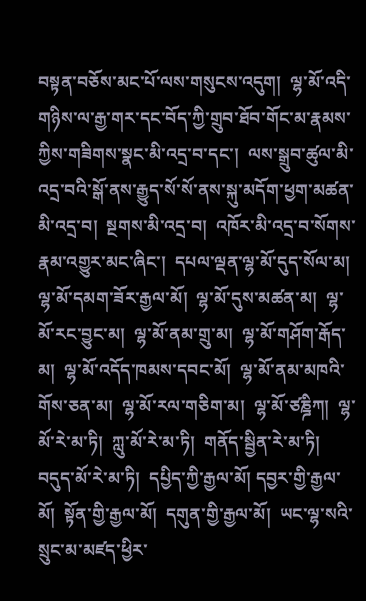བསྟན་བཅོས་མང་པོ་ལས་གསུངས་འདུག།  ལྷ་མོ་འདི་གཉིས་ལ་རྒྱ་གར་དང་བོད་ཀྱི་གྲུབ་ཐོབ་གོང་མ་རྣམས་ཀྱིས་གཟིགས་སྣང་མི་འདྲ་བ་དང་།  ལས་སྒྲུབ་ཚུལ་མི་འདྲ་བའི་སྒོ་ནས་རྒྱུད་སོ་སོ་ནས་སྐུ་མདོག་ཕྱག་མཚན་མི་འདྲ་བ།  སྔགས་མི་འདྲ་བ།  འཁོར་མི་འདྲ་བ་སོགས་རྣམ་འགྱུར་མང་ཞིང་།  དཔལ་ལྡན་ལྷ་མོ་དུད་སོལ་མ།  ལྷ་མོ་དམག་ཟོར་རྒྱལ་མོ།  ལྷ་མོ་དུས་མཚན་མ།  ལྷ་མོ་རང་བྱུང་མ།  ལྷ་མོ་ནམ་གྲུ་མ།  ལྷ་མོ་གཤོག་རྒོད་མ།  ལྷ་མོ་འདོད་ཁམས་དབང་མོ།  ལྷ་མོ་ནམ་མཁའི་གོས་ཅན་མ།  ལྷ་མོ་རལ་གཅིག་མ།  ལྷ་མོ་ཙཎྜིཀ།  ལྷ་མོ་རེ་མ་ཏི།  ཀླུ་མོ་རེ་མ་ཏི།  གནོད་སྦྱིན་རེ་མ་ཏི།  བདུད་མོ་རེ་མ་ཏི།  དཔྱིད་ཀྱི་རྒྱལ་མོ། དབྱར་གྱི་རྒྱལ་མོ།  སྟོན་གྱི་རྒྱལ་མོ།  དགུན་གྱི་རྒྱལ་མོ།  ཡང་ལྷ་སའི་སྲུང་མ་མཛད་ཕྱིར་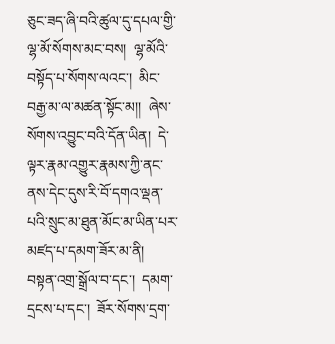ཅུང་ཟད་ཞི་བའི་ཚུལ་དུ་དཔལ་གྱི་ལྷ་མོ་སོགས་མང་བས།  ལྷ་མོའི་བསྟོད་པ་སོགས་ལའང་།  མིང་བརྒྱ་མ་ལ་མཚན་སྟོང་མ།།  ཞེས་སོགས་འབྱུང་བའི་དོན་ཡིན།  དེ་ལྟར་རྣམ་འགྱུར་རྣམས་ཀྱི་ནང་ནས་དེང་དུས་རི་བོ་དགའ་ལྡན་པའི་སྲུང་མ་ཐུན་མོང་མ་ཡིན་པར་མཛད་པ་དམག་ཟོར་མ་ནི།  བསྟན་འགྲ་སྒྲོལ་བ་དང་།  དམག་དྲངས་པ་དང་།  ཟོར་སོགས་དྲག་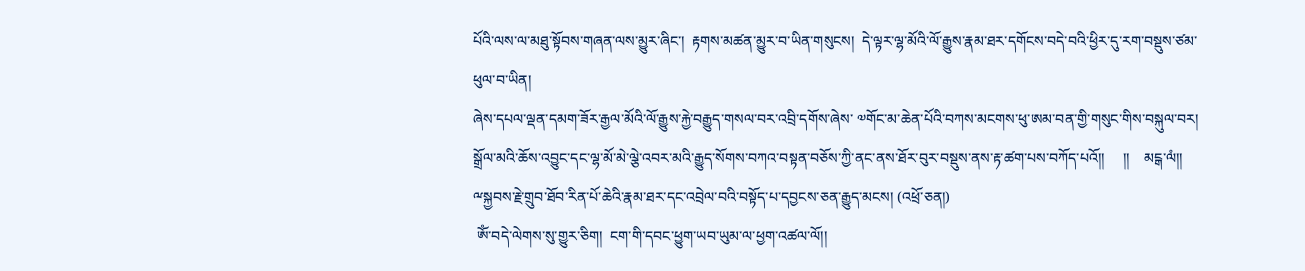པོའི་ལས་ལ་མཐུ་སྟོབས་གཞན་ལས་མྱུར་ཞིང་།  རྟགས་མཚན་མྱུར་བ་ཡིན་གསུངས།  དེ་ལྟར་ལྷ་མོའི་ལོ་རྒྱུས་རྣམ་ཐར་དགོངས་བདེ་བའི་ཕྱིར་དུ་རག་བསྡུས་ཙམ་ཕུལ་བ་ཡིན།
ཞེས་དཔལ་ལྡན་དམག་ཟོར་རྒྱལ་མོའི་ལོ་རྒྱུས་རྐྱེ་བརྒྱུད་གསལ་བར་འབྲི་དགོས་ཞེས་ ༧གོང་མ་ཆེན་པོའི་བཀས་མངགས་ཕུ་ཨམ་བན་གྱི་གསུང་གིས་བསྐུལ་བར།  སྒྲོལ་མའི་ཆོས་འབྱུང་དང་ལྷ་མོ་མེ་ལྕེ་འབར་མའི་རྒྱུད་སོགས་བཀའ་བསྟན་བཅོས་ཀྱི་ནང་ནས་ཐོར་བུར་བསྡུས་ནས་རྟ་ཚག་པས་བཀོད་པའོ།།     །།    མངྒ་ལཾ།།
ྋསྐྱབས་རྗེ་གྲུབ་ཐོབ་རིན་པོ་ཆེའི་རྣམ་ཐར་དང་འབྲེལ་བའི་བསྟོད་པ་དབྱངས་ཅན་རྒྱུད་མངས། (འཕྲོ་ཅན།)
 ཨོཾ་བདེ་ལེགས་སུ་གྱུར་ཅིག།  ངག་གི་དབང་ཕྱུག་ཡབ་ཡུམ་ལ་ཕྱག་འཚལ་ལོ།།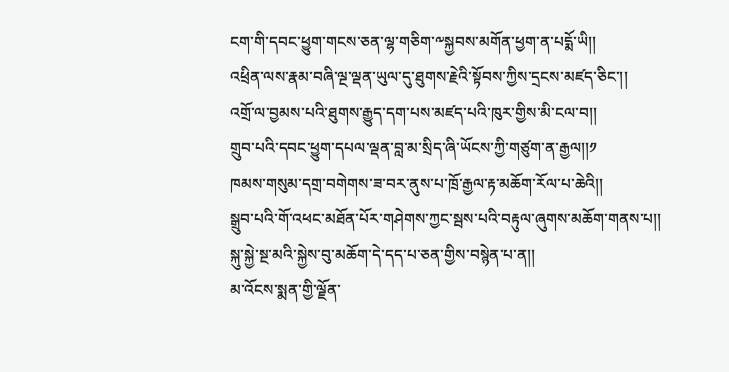ངག་གི་དབང་ཕྱུག་གངས་ཅན་ལྷ་གཅིག་༸སྐྱབས་མགོན་ཕྱག་ན་པདྨོ་ཡི།།
འཕྲིན་ལས་རྣམ་བཞི་ལྔ་ལྡན་ཡུལ་དུ་ཐུགས་རྗེའི་སྟོབས་ཀྱིས་དྲངས་མཛད་ཅིང་།།
འགྲོ་ལ་བྱམས་པའི་ཐུགས་རྒྱུད་དག་པས་མཛད་པའི་ཁུར་གྱིས་མི་ངལ་བ།།
གྲུབ་པའི་དབང་ཕྱུག་དཔལ་ལྡན་བླ་མ་སྲིད་ཞི་ཡོངས་ཀྱི་གཙུག་ན་རྒྱལ།།༡
ཁམས་གསུམ་དགྲ་བགེགས་ཟ་བར་ནུས་པ་ཁྲོ་རྒྱལ་རྟ་མཆོག་རོལ་པ་ཆེའི།།
སྒྲུབ་པའི་གོ་འཕང་མཐོན་པོར་གཤེགས་ཀྱང་སྦས་པའི་བརྟུལ་ཞུགས་མཆོག་གནས་པ།།
སྐུ་སྐྱེ་སྔ་མའི་སྐྱེས་བུ་མཆོག་དེ་དད་པ་ཅན་གྱིས་བསྙེན་པ་ན།།
མ་འོངས་སྨན་གྱི་ལྗོན་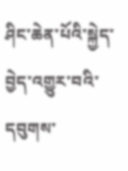ཤིང་ཆེན་པོའི་སྐྱེད་བྱེད་འགྱུར་བའི་དབུགས་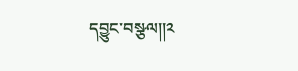དབྱུང་བསྩལ།།༢